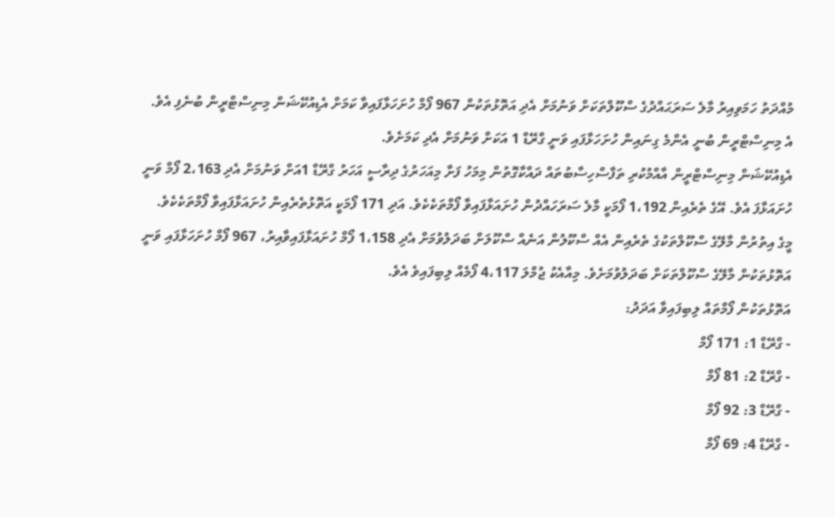މުއްދަތު ހަމަވިއިރު މާލެ ސަރަޙައްދުގެ ސްކޫލްތަކަށް ވަނުމަށް އެދި އަތޮޅުތަކުން 967 ފޯމް ހުށަހަޅާފައިވާ ކަމަށް އެޑިއުކޭޝަން މިނިސްޓްރީން ބުނެފި އެވެ.
އެ މިނިސްޓްރީން ބުނީ އެންމެ ގިނައިން ހުށަހަޅާފައި ވަނީ ގްރޭޑް 1 އަކަށް ވަނުމަށް އެދި ކަމަށެވެ.
އެޑިއުކޭޝަން މިނިސްޓްރީން އާއްމުކުރި ތަފާސްހިސާބުތައް ދައްކާގޮތުން މިމަހު ފަށާ މިއަހަރުގެ ދިރާސީ އަހަރު ގްރޭޑް 1އަށް ވަނުމަށް އެދި 2،163 ފޯމް ވަނީ ހުށައަޅާފަ އެވެ. އޭގެ ތެރެއިން 1،192 ފޯމަކީ މާލެ ސަރަހައްދުން ހުށައަޅާފައިވާ ފޯމްތަކެކެވެ. އަދި 171 ފޯމަކީ އަތޮޅުތެރެއިން ހުށައަޅާފައިވާ ފޯމްތަކެކެވެ.
މީގެ އިތުރުން މާލޭގެ ސްކޫލްތަކުގެ ތެރެއިން އެއް ސްކޫލުން އަނެއް ސްކޫލަށް ބަދަލުވުމަށް އެދި 1،158 ފޯމް ހުށައަޅާފައިވާއިރު، 967 ފޯމް ހުށަހަޅާފައި ވަނީ އަތޮޅުތަކުން މާލޭގެ ސްކޫލްތަކަށް ބަދަލުވުމަށެވެ. މިއާއެކު ޖުމްލަ 4،117 ފޯމެއް ލިބިފައިވެ އެވެ.
އަތޮޅުތަކުން ފޯމްތައް ލިބިފައިވާ އަދަދު:
- ގްރޭޑް 1: 171 ފޯމް
- ގްރޭޑް 2: 81 ފޯމް
- ގްރޭޑް 3: 92 ފޯމް
- ގްރޭޑް 4: 69 ފޯމް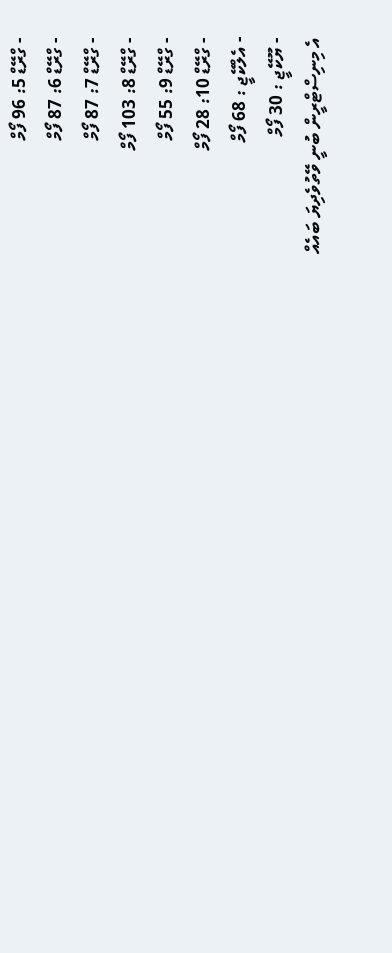- ގްރޭޑް 5: 96 ފޯމް
- ގްރޭޑް 6: 87 ފޯމް
- ގްރޭޑް 7: 87 ފޯމް
- ގްރޭޑް 8: 103 ފޯމް
- ގްރޭޑް 9: 55 ފޯމް
- ގްރޭޑް 10: 28 ފޯމް
- އެލްކޭޖީ : 68 ފޯމް
- ޔޫކޭޖީ : 30 ފޯމް
އެ މިނިސްޓްރީން ބުނީ ވޭތުވެދިޔަ ބައެއް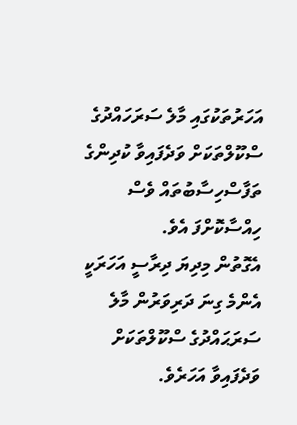އަހަރުތަކުގައި މާލެ ސަރަހައްދުގެ ސްކޫލްތަކަށް ވަދެފައިވާ ކުދިންގެ ތަފާސްހިސާބުތައް ވެސް ހިއްސާކޮށްފަ އެވެ.
އެގޮތުން މިދިޔަ ދިރާސީ އަހަރަކީ އެންމެ ގިނަ ދަރިވަރުން މާލެ ސަރަޙައްދުގެ ސްކޫލްތަކަށް ވަދެފައިވާ އަހަރެވެ.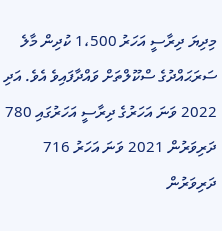މިދިޔަ ދިރާސީ އަހަރު 1،500 ކުދިން މާލެ ސަރަޙައްދުގެ ސްކޫލްތަށް ވައްދާފައިވެ އެވެ. އަދި 2022 ވަނަ އަހަރުގެ ދިރާސީ އަހަރުގައި 780 ދަރިވަރުން 2021 ވަނަ އަހަރު 716 ދަރިވަރުން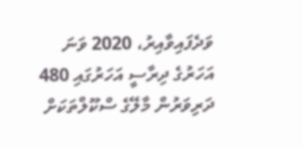ވަދެފައިވާއިރު، 2020 ވަނަ އަހަރުގެ ދިރާސީ އަހަރުގައި 480 ދަރިވަރުން މާލޭގެ ސްކޫލްތަކަށް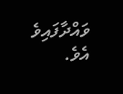ވައްދާފައިވެ އެވެ.